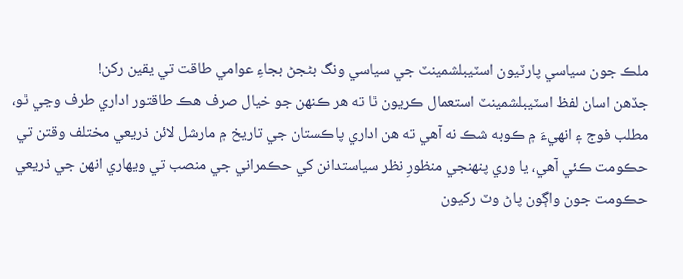ملڪ جون سياسي پارٽيون اسٽيبلشمينٽ جي سياسي ونگ بڻجڻ بجاءِ عوامي طاقت تي يقين رکن!
جڏهن اسان لفظ اسٽيبلشمينٽ استعمال ڪريون ٿا ته هر ڪنهن جو خيال صرف هڪ طاقتور اداري طرف وڃي ٿو، مطلب فوج ۽ انهيءَ ۾ ڪوبه شڪ نه آهي ته هن اداري پاڪستان جي تاريخ ۾ مارشل لائن ذريعي مختلف وقتن تي حڪومت ڪئي آهي، يا وري پنهنجي منظورِ نظر سياستدانن کي حڪمراني جي منصب تي ويهاري انهن جي ذريعي حڪومت جون واڳون پاڻ وٽ رکيون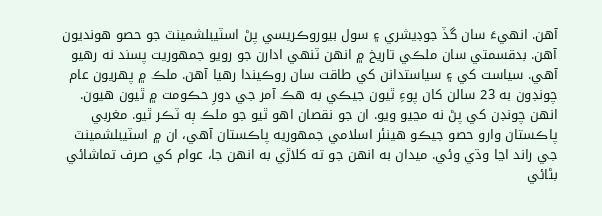آهن. انهيءَ سان گڏ جوڊيشري ۽ سول بيوروڪريسي پڻ اسٽيبلشمينٽ جو حصو هونديون آهن. بدقسمتي سان ملڪي تاريخ ۾ انهن ٽنهي ادارن جو رويو جمهوريت پسند نه رهيو آهي. سياست کي ۽ سياستدانن کي طاقت سان روڪيندا رهيا آهن. ملڪ ۾ پهريون عام چونڊون به 23 سالن کان پوءِ ٿيون جيڪي به هڪ آمر جي دورِ حڪومت ۾ ٿيون هيون. انهن چونڊن کي پڻ نه مڃيو ويو. ان جو نقصان اهو ٿيو جو ملڪ ٻه ٽڪر ٿيو. مغربي پاڪستان وارو حصو جيڪو هينئر اسلامي جمهوريه پاڪستان آهي، ان ۾ اسٽيبلشمينٽ جي راند اڃا وڌي وئي. ميدان به انهن جو ته کلاڙي به انهن جا، عوام کي صرف تماشائي بڻائي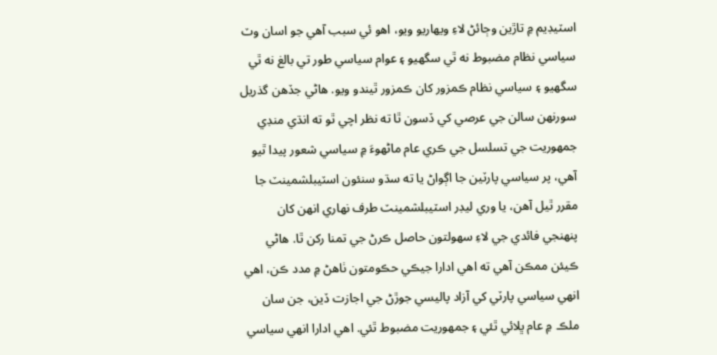اسٽيڊيم ۾ تاڙين وڄائڻ لاءِ ويهاريو ويو، اهو ئي سبب آهي جو اسان وٽ سياسي نظام مضبوط نه ٿي سگهيو ۽ عوام سياسي طور تي بالغ نه ٿي سگهيو ۽ سياسي نظام ڪمزور کان ڪمزور ٿيندو ويو. هاڻي جڏهن گذريل سورنهن سالن جي عرصي کي ڏسون ٿا ته نظر اچي ٿو ته انڌي منڊي جمهوريت جي تسلسل جي ڪري عام ماڻهوءَ ۾ سياسي شعور پيدا ٿيو آهي، پر سياسي پارٽين جا اڳواڻ يا ته سڌو سنئون اسٽيبلشمينٽ جا مقرر ٿيل آهن، يا وري ليڊر اسٽيبلشمينٽ طرف نهاري انهن کان پنهنجي فائدي جي لاءِ سهولتون حاصل ڪرڻ جي تمنا رکن ٿا. هاڻي ڪيئن ممڪن آهي ته اهي ادارا جيڪي حڪومتون ٺاهڻ ۾ مدد ڪن، اهي انهي سياسي پارٽي کي آزاد پاليسي جوڙڻ جي اجازت ڏين، جن سان ملڪ ۾ عام ڀلائي ٿئي ۽ جمهوريت مضبوط ٿئي. اهي ادارا انهي سياسي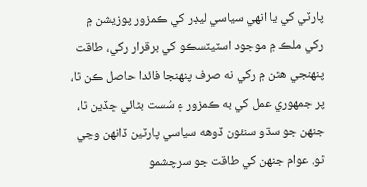پارٽي کي يا انهي سياسي ليڊر کي ڪمزور پوزيشن ۾ رکي ملڪ ۾ موجود اسٽيٽسڪو کي برقرار رکي، طاقت پنهنجي هٿن ۾ رکي نه صرف پنهنجا فائدا حاصل ڪن ٿا، پر جمهوري عمل کي به ڪمزور ۽ سُست بڻائي ڇڏين ٿا، جنهن جو سڌو سنئون ڏوهه سياسي پارٽين ڏانهن وڃي ٿو. عوام جنهن کي طاقت جو سرچشمو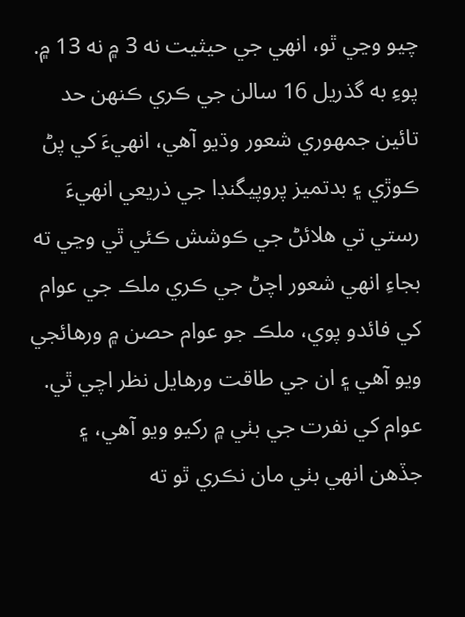چيو وڃي ٿو، انهي جي حيثيت نه 3 ۾ نه 13 ۾. پوءِ به گذريل 16 سالن جي ڪري ڪنهن حد تائين جمهوري شعور وڌيو آهي، انهيءَ کي پڻ ڪوڙي ۽ بدتميز پروپيگنڊا جي ذريعي انهيءَ رستي تي هلائڻ جي ڪوشش ڪئي ٿي وڃي ته بجاءِ انهي شعور اچڻ جي ڪري ملڪ جي عوام کي فائدو پوي، ملڪ جو عوام حصن ۾ ورهائجي ويو آهي ۽ ان جي طاقت ورهايل نظر اچي ٿي. عوام کي نفرت جي بٺي ۾ رکيو ويو آهي، ۽ جڏهن انهي بٺي مان نڪري ٿو ته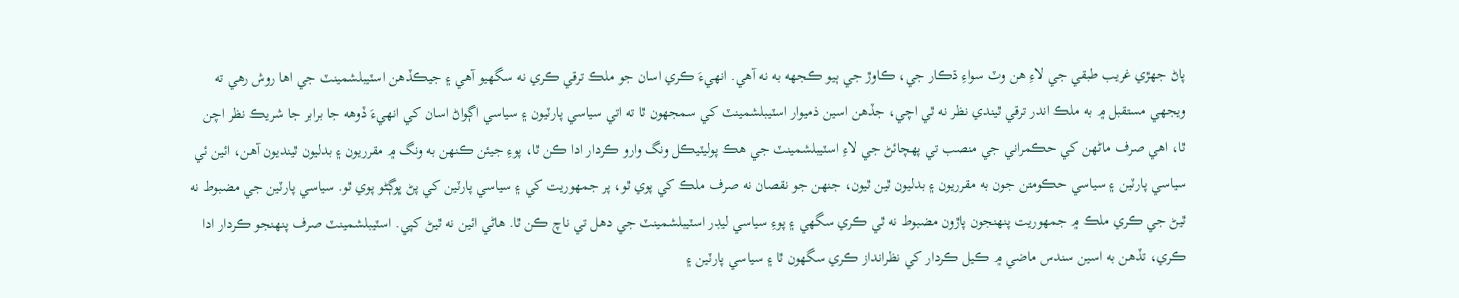پاڻ جهڙي غريب طبقي جي لاءِ هن وٽ سواءِ ڌڪار جي، ڪاوڙ جي ٻيو ڪجهه به نه آهي. انهيءَ ڪري اسان جو ملڪ ترقي ڪري نه سگهيو آهي ۽ جيڪڏهن اسٽيبلشمينٽ جي اها روش رهي ته ويجهي مستقبل ۾ به ملڪ اندر ترقي ٿيندي نظر نه ٿي اچي، جڏهن اسين ذميوار اسٽيبلشمينٽ کي سمجهون ٿا ته اتي سياسي پارٽيون ۽ سياسي اڳواڻ اسان کي انهيءَ ڏوهه جا برابر جا شريڪ نظر اچن ٿا، اهي صرف ماڻهن کي حڪمراني جي منصب تي پهچائڻ جي لاءِ اسٽيبلشمينٽ جي هڪ پوليٽيڪل ونگ وارو ڪردار ادا ڪن ٿا، پوءِ جيئن ڪنهن به ونگ ۾ مقرريون ۽ بدليون ٿينديون آهن، ائين ئي سياسي پارٽين ۽ سياسي حڪومتن جون به مقرريون ۽ بدليون ٿين ٿيون، جنهن جو نقصان نه صرف ملڪ کي پوي ٿو، پر جمهوريت کي ۽ سياسي پارٽين کي پڻ ڀوڳڻو پوي ٿو. سياسي پارٽين جي مضبوط نه ٿيڻ جي ڪري ملڪ ۾ جمهوريت پنهنجون پاڙون مضبوط نه ٿي ڪري سگهي ۽ پوءِ سياسي ليڊر اسٽيبلشمينٽ جي دهل تي ناچ ڪن ٿا. هاڻي ائين نه ٿيڻ کپي. اسٽيبلشمينٽ صرف پنهنجو ڪردار ادا ڪري، تڏهن به اسين سندس ماضي ۾ ڪيل ڪردار کي نظرانداز ڪري سگهون ٿا ۽ سياسي پارٽين ۽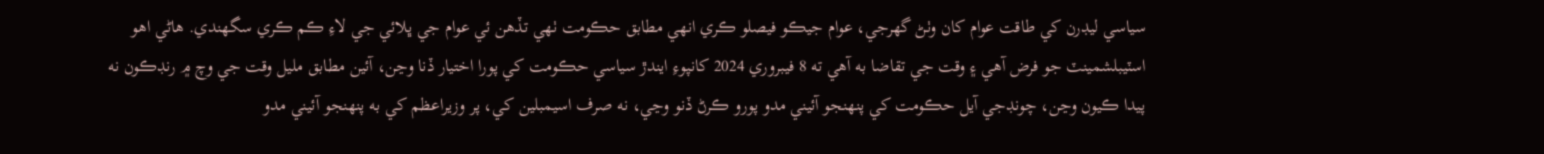سياسي ليڊرن کي طاقت عوام کان وٺڻ گهرجي، عوام جيڪو فيصلو ڪري انهي مطابق حڪومت ٺهي تڏهن ئي عوام جي ڀلائي جي لاءِ ڪم ڪري سگهندي. هاڻي اهو اسٽيبلشمينٽ جو فرض آهي ۽ وقت جي تقاضا به آهي ته 8 فيبروري 2024 کانپوءِ ايندڙ سياسي حڪومت کي پورا اختيار ڏنا وڃن، آئين مطابق مليل وقت جي وچ ۾ رنڊڪون نه پيدا ڪيون وڃن، چونڊجي آيل حڪومت کي پنهنجو آئيني مدو پورو ڪرڻ ڏنو وڃي، نه صرف اسيمبلين کي، پر وزيراعظم کي به پنهنجو آئيني مدو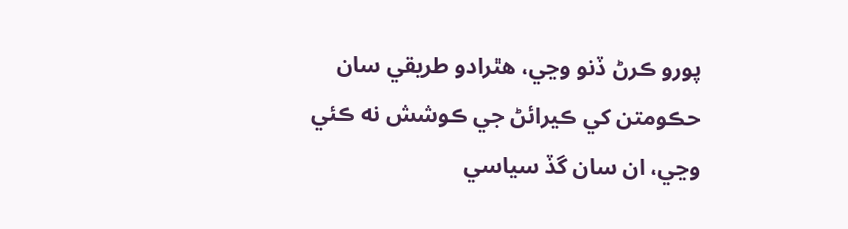پورو ڪرڻ ڏنو وڃي، هٿرادو طريقي سان حڪومتن کي ڪيرائڻ جي ڪوشش نه ڪئي وڃي، ان سان گڏ سياسي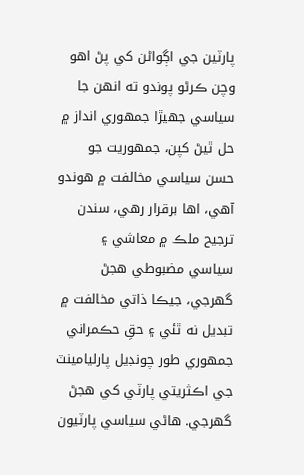پارٽين جي اڳواڻن کي پڻ اهو وچن ڪرڻو پوندو ته انهن جا سياسي جهيڙا جمهوري انداز ۾ حل ٿيڻ کپن، جمهوريت جو حسن سياسي مخالفت ۾ هوندو آهي، اها برقرار رهي، سندن ترجيح ملڪ ۾ معاشي ۽ سياسي مضبوطي هجڻ گهرجي، جيڪا ذاتي مخالفت ۾ تبديل نه ٿئي ۽ حقِ حڪمراني جمهوري طور چونڊيل پارليامينٽ جي اڪثريتي پارٽي کي هجڻ گهرجي. هاڻي سياسي پارٽيون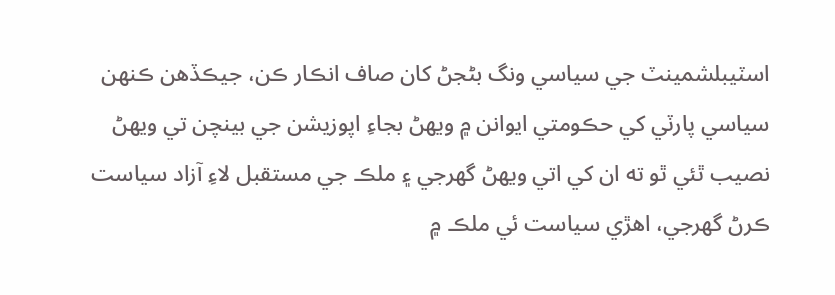اسٽيبلشمينٽ جي سياسي ونگ بڻجڻ کان صاف انڪار ڪن، جيڪڏهن ڪنهن سياسي پارٽي کي حڪومتي ايوانن ۾ ويهڻ بجاءِ اپوزيشن جي بينچن تي ويهڻ نصيب ٿئي ٿو ته ان کي اتي ويهڻ گهرجي ۽ ملڪ جي مستقبل لاءِ آزاد سياست ڪرڻ گهرجي، اهڙي سياست ئي ملڪ ۾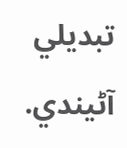تبديلي آڻيندي.